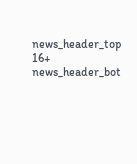news_header_top
16+
news_header_bot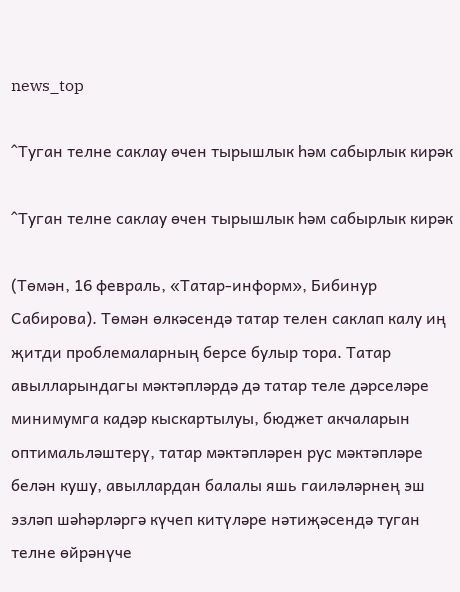news_top

^Туган телне саклау өчен тырышлык һәм сабырлык кирәк

^Туган телне саклау өчен тырышлык һәм сабырлык кирәк

(Төмән, 16 февраль, «Татар-информ», Бибинур Сабирова). Төмән өлкәсендә татар телен саклап калу иң җитди проблемаларның берсе булыр тора. Татар авылларындагы мәктәпләрдә дә татар теле дәрселәре минимумга кадәр кыскартылуы, бюджет акчаларын оптимальләштерү, татар мәктәпләрен рус мәктәпләре белән кушу, авыллардан балалы яшь гаиләләрнең эш эзләп шәһәрләргә күчеп китүләре нәтиҗәсендә туган телне өйрәнүче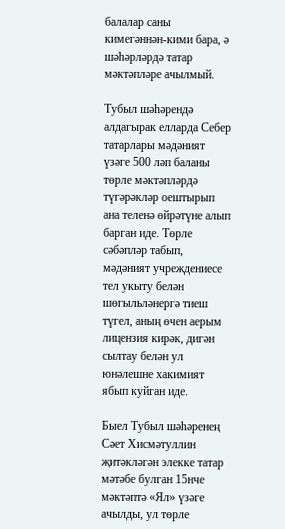балалар саны кимегәннән-кими бара, ә шәһәрләрдә татар мәктәпләре ачылмый.

Тубыл шәһәрендә алдагырак елларда Себер татарлары мәдәният үзәге 500 ләп баланы төрле мәктәпләрдә түгәрәкләр оештырып ана теленә өйрәтүне алып барган иде. Төрле сәбәпләр табып, мәдәният учреждениесе тел укыту белән шөгыльләнергә тиеш түгел, аның өчен аерым лицензия кирәк, дигән сылтау белән ул юнәлешне хакимият ябып куйган иде.

Быел Тубыл шәһәренең Сәет Хисмәтуллин җитәкләгән элекке татар мәтәбе булган 15нче мәктәптә «Ял» үзәге ачылды, ул төрле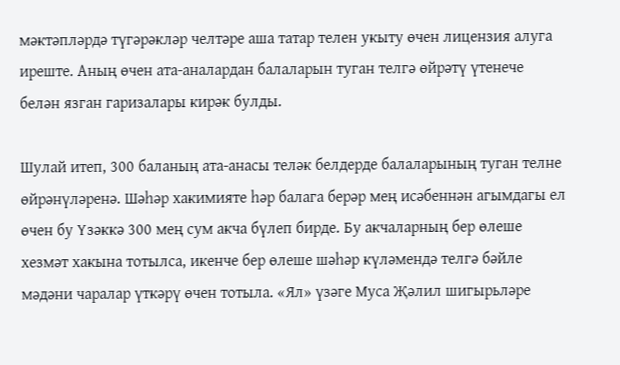мәктәпләрдә түгәрәкләр челтәре аша татар телен укыту өчен лицензия алуга иреште. Аның өчен ата-аналардан балаларын туган телгә өйрәтү үтенече белән язган гаризалары кирәк булды.

Шулай итеп, 300 баланың ата-анасы теләк белдерде балаларының туган телне өйрәнүләренә. Шәһәр хакимияте һәр балага берәр мең исәбеннән агымдагы ел өчен бу Үзәккә 300 мең сум акча бүлеп бирде. Бу акчаларның бер өлеше хезмәт хакына тотылса, икенче бер өлеше шәһәр күләмендә телгә бәйле мәдәни чаралар үткәрү өчен тотыла. «Ял» үзәге Муса Җәлил шигырьләре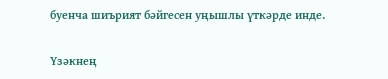буенча шиърият бәйгесен уңышлы үткәрде инде.

Үзәкнең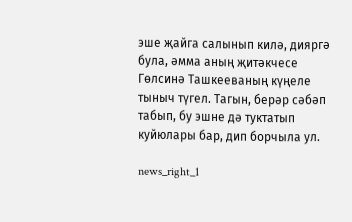эше җайга салынып килә, дияргә була, әмма аның җитәкчесе Гөлсинә Ташкееваның күңеле тыныч түгел. Тагын, берәр сәбәп табып, бу эшне дә туктатып куйюлары бар, дип борчыла ул.

news_right_1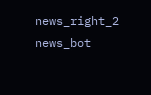news_right_2
news_bot